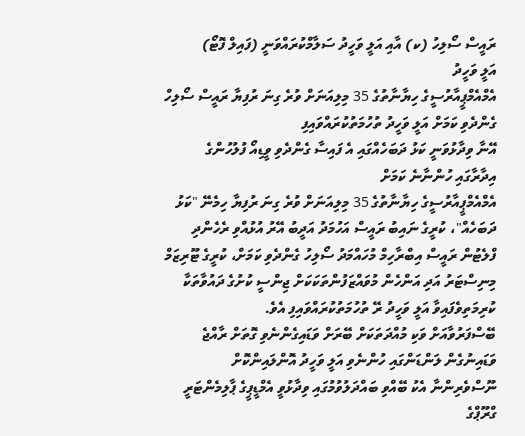ރައީސް ސޯލިހު (ކ) އާއި އަލީ ވަހީދު ސަލާމްކުރައްވަނީ (ފައިލް ފޮޓޯ)
އަލީ ވަހީދު
އެމްއެމްޕީއާރުސީގެ ހިޔާނާތުގެ 35 މިލިއަނަށް ވުރެ ގިނަ ރުފިޔާ ރައީސް ސޯލިހް ގެންދެވި ކަމަށް އަލީ ވަހީދު ތުހުމަތުކުރައްވައިފި
އޭނާ ވިދާޅުވަނީ ކަޅު ދަބަހެއްގައި އެ ފައިސާ ގެންދެވި ވީޑިއޯ ފުލުހުންގެ އިދާރާގައި ހުންނާނެ ކަމަށް
އެމްއެމްޕީއާރުސީގެ ހިޔާނާތުގެ 35 މިލިއަނަށް ވުރެ ގިނަ ރުފިޔާ ހިމެނޭ "ކަޅު ދަބަހެއް"، ކުރީގެ ނައިބު ރައީސް އަހުމަދު އަދީބު އޭރު އުޅުއްވި ރެހެންދި ފްލެޓުން ރައީސް އިބްރާހިމް މުހައްމަދު ސޯލިހު ގެންދެވި ކަމަށް، ކުރީގެ ޓޫރިޒަމް މިނިސްޓަރު އަދި އަންހެން މުވައްޒަފުންތަކަކަށް ޖިންސީ ކުށުގެ ދައުވާތަކާ ކުރިމަތިވެފައިވާ އަލީ ވަހީދު ރޭ ތުހުމަތުކުރައްވައިފި އެވެ.
ބޭސްފަރުވާއަށް ވަކި މުއްދަތަކަށް ބޭރަށް ވަޑައިގެންނެވި ގޮތަށް ރާއްޖެ ވަޑައިނުގެން ލަންޑަންގައި ހުންނެވި އަލީ ވަހީދު އޮންލައިންކޮށް ނޫސްވެރިންނާ އެކު ބޭއްވި ބައްދަލުވުމުގައި ވިދާޅުވީ އެމްޑީޕީގެ ޕާލިމެންޓަރީ ގްރޫޕްގެ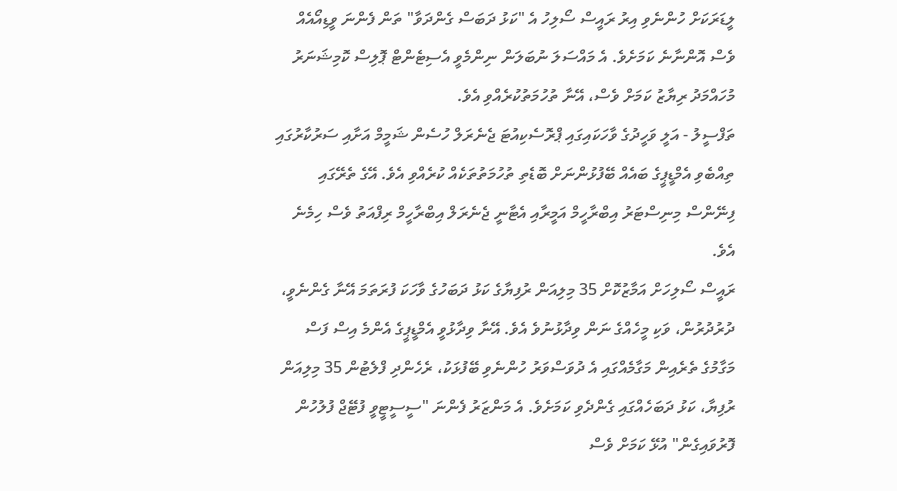ލީޑަރަކަށް ހުންނެވި އިރު ރައީސް ސޯލިހު އެ "ކަޅު ދަބަސް ގެންދަވާ" ތަން ފެންނަ ވީޑިއޯއެއް ވެސް އޮންނާނެ ކަމަށެވެ. އެ މައްސަލަ ނުބަލަން ނިންމެވީ އެސިޓެންޓް ޕޮލިސް ކޮމިޝަނަރު މުހައްމަދު ރިޔާޒު ކަމަށް ވެސް، އޭނާ ތުހުމަތުކުރެއްވި އެވެ.
ތަފްސީލު - އަލީ ވަހީދުގެ ވާހަކައިގައި ޕްރޮސެކިއުޓަ ޖެނެރަލް ހުސެން ޝަމީމް އަށާއި ސަރުކާރުގައި ތިއްބެވި އެމްޑީޕީގެ ބައެއް ބޭފުޅުންނަށް ބޮޑެތި ތުހުމަތުތަކެއް ކުރެއްވި އެވެ. އޭގެ ތެރޭގައި ފިނޭންސް މިނިސްޓަރު އިބްރާހީމް އަމީރާއި އެޓާނީ ޖެނެރަލް އިބްރާހީމް ރިފްއަތު ވެސް ހިމެނެ އެވެ.
ރައީސް ސޯލިހަށް އަމާޒުކޮށް 35 މިލިއަން ރުފިޔާގެ ކަޅު ދަބަހުގެ ވާހަކަ ފުރަތަމަ އޭނާ ގެންނެވީ، ދުރުދުރުން، ވަކި މީހެއްގެ ނަން ވިދާޅުނުވެ އެވެ. އޭނާ ވިދާޅުވީ އެމްޑީޕީގެ އެންމެ އިސް ފަސް މަގާމުގެ ތެރެއިން މަގާމެއްގައި އެ ދުވަސްވަރު ހުންނެވި ބޭފުޅަކު، ރެހެންދި ފްލެޓުން 35 މިލިއަން ރުފިޔާ، ކަޅު ދަބަހެއްގައި ގެންދެވި ކަމަށެވެ. އެ މަންޒަރު ފެންނަ "ސީސީޓީވީ ފުޓޭޖް ފުލުހުން ފޮރުވައިގެން" އުޅޭ ކަމަށް ވެސް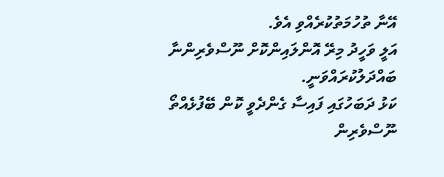އޭނާ ތުހުމަތުކުރެއްވި އެވެ.
އަލީ ވަހީދު މިރޭ އޮންލައިންކޮށް ނޫސްވެރިންނާ ބައްދަލުކުރައްވަނީ.
ކަޅު ދަބަހުގައި ފައިސާ ގެންދެވީ ކޮން ބޭފުޅެއްތޯ ނޫސްވެރިން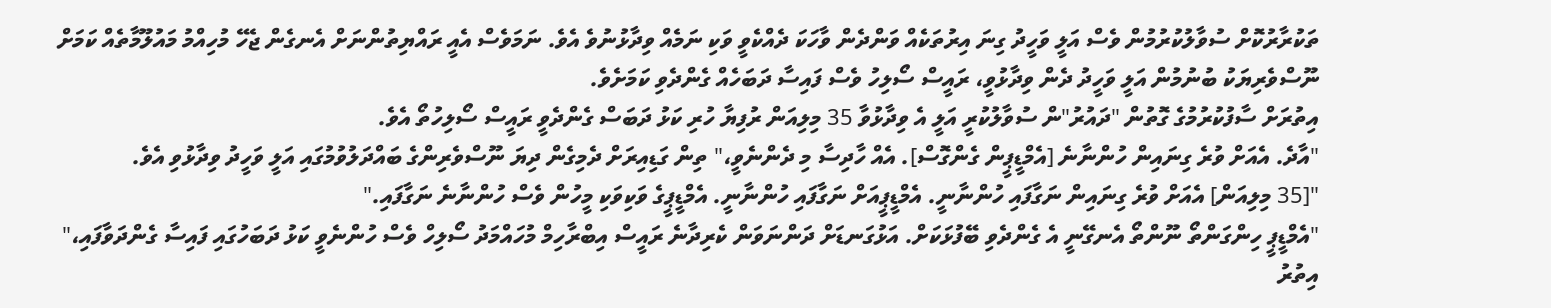ތަކުރާރުކޮށް ސުވާލުކުރުމުން ވެސް އަލީ ވަހީދު ގިނަ އިރުތަކެއް ވަންދެން ވާހަކަ ދެއްކެވީ ވަކި ނަމެއް ވިދާޅުނުވެ އެވެ. ނަމަވެސް އެއީ ރައްޔިތުންނަށް އެނގެން ޖެހޭ މުހިއްމު މައުލޫމާތެއް ކަމަށް ނޫސްވެރިޔަކު ބުނުމުން އަލީ ވަހީދު ދެން ވިދާޅުވީ، ރައީސް ސޯލިހު ވެސް ފައިސާ ދަބަހެއް ގެންދެވި ކަމަށެވެ.
އިތުރަށް ސާފުކުރުމުގެ ގޮތުން "ދައުރު"ން ސުވާލުކުރީ އަލީ އެ ވިދާޅުވާ 35 މިލިއަން ރުފިޔާ ހުރި ކަޅު ދަބަސް ގެންދެވީ ރައީސް ސޯލިހުތޯ އެވެ.
"އާދެ. އެއަށް ވުރެ ގިނައިން ހުންނާނެ [އެމްޑީޕީން ގެންގޮސް]. އެއް ހާދިސާ މި ދެންނެވީ،" ތިން ގަޑިއިރަށް ދެމިގެން ދިޔަ ނޫސްވެރިންގެ ބައްދަލުވުމުގައި އަލީ ވަހީދު ވިދާޅުވި އެވެ.
"[35 މިލިއަން] އެއަށް ވުރެ ގިނައިން ނަގާފައި ހުންނާނީ. އެމްޑީޕީއަށް ނަގާފައި ހުންނާނީ. އެމްޑީޕީގެ ވަކިވަކި މީހުން ވެސް ހުންނާނެ ނަގާފައި."
"އެމްޑީޕީ ހިންގަންތޯ ނޫންތޯ އެނގޭނީ އެ ގެންދެވި ބޭފުޅަކަށް. އަޅުގަނޑަށް ދަންނަވަން ކެރިދާނެ ރައީސް އިބްރާހިމް މުހައްމަދު ސޯލިހް ވެސް ހުންނެވީ ކަޅު ދަބަހުގައި ފައިސާ ގެންދަވާފައި،" އިތުރު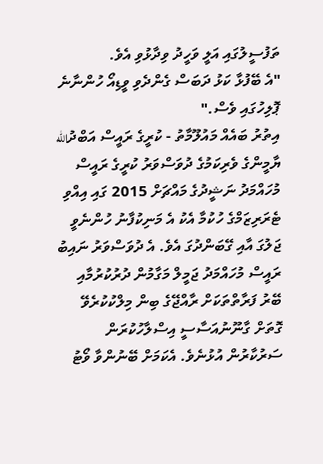ތަފުސީލުގައި އަލީ ވަހީދު ވިދާޅުވި އެވެ.
"އެ ބޭފުޅާ ކަޅު ދަބަސް ގެންދެވި ވީޑިއޯ ހުންނާނެ ޕޮލިހުގައި ވެސް."
އިތުރު ބައެއް މައުލޫމާތު - ކުރީގެ ރައީސް އަބްދުالله ޔާމީންގެ ވެރިކަމުގެ ދުވަސްވަރު ކުރީގެ ރައީސް މުހައްމަދު ނަޝީދުގެ މައްޗަށް 2015 ގައި އިއްވި ޓެރަރިޒަމްގެ ހުކުމާ އެކު އެ މަނިކުފާނު ހުންނެވީ ޖަލުގަ އާއި ގޭބަންދުގަ އެވެ. އެ ދުވަސްވަރު ނައިބު ރައީސް މުހައްމަދު ޖަމީލް މަގާމުން ދުރުކުރުމާއި ބޭރު ފަރާތްތަކަށް ރާއްޖޭގެ ބިން މިލްކުކުރެވޭ ގޮތަށް ގާނޫނުއަސާސީ އިސްލާހުކުރަން ސަރުކާރުން އުޅުނެވެ. އެކަމަށް ބޭނުންވާ ވޯޓު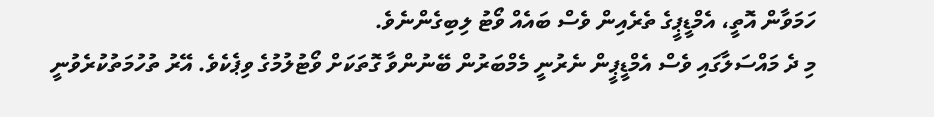ހަމަވާން އޮތީ، އެމްޑީޕީގެ ތެރެއިން ވެސް ބައެއް ވޯޓު ލިބިގެންނެވެ.
މި ދެ މައްސަލާގައި ވެސް އެމްޑީޕީން ނެރުނީ މެމްބަރުން ބޭނުންވާ ގޮތަކަށް ވޯޓުލުމުގެ ވިޕެކެވެ. އޭރު ތުހުމަތުކުރެވުނީ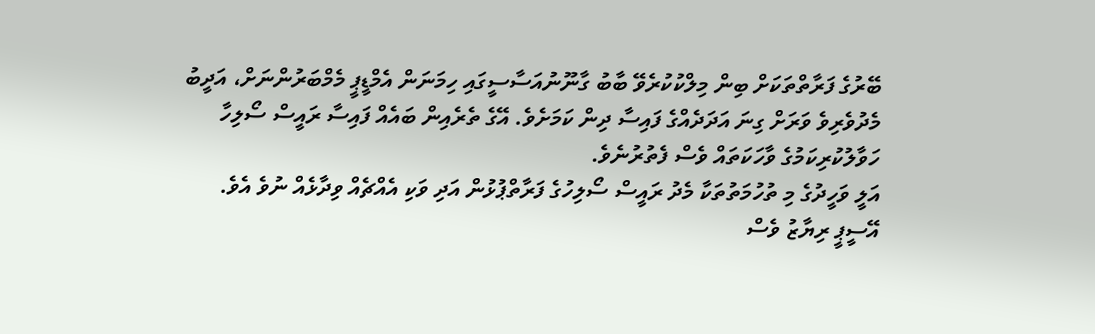ބޭރުގެ ފަރާތްތަކަށް ބިން މިލްކުކުރެވޭ ބާބު ގާނޫނުއަސާސީގައި ހިމަނަން އެމްޑީޕީ މެމްބަރުންނަށް، އަދީބު މެދުވެރިވެ ވަރަށް ގިނަ އަދަދެއްގެ ފައިސާ ދިން ކަމަށެވެ. އޭގެ ތެރެއިން ބައެއް ފައިސާ ރައީސް ސޯލިހާ ހަވާލުކުރިކަމުގެ ވާހަކަތައް ވެސް ފެތުރުނެވެ.
އަލީ ވަހީދުގެ މި ތުހުމަތުތަކާ މެދު ރައީސް ސޯލިހުގެ ފަރާތްޕުޅުން އަދި ވަކި އެއްޗެއް ވިދާޅެއް ނުވެ އެވެ.
އޭސީޕީ ރިޔާޒު ވެސް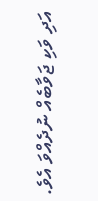އަދި ވަކި ޖަވާބެއް ނުދެއްވަ އެވެ.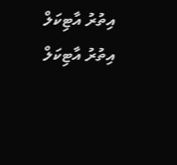އިތުރު އާޓިކަލް
އިތުރު އާޓިކަލް